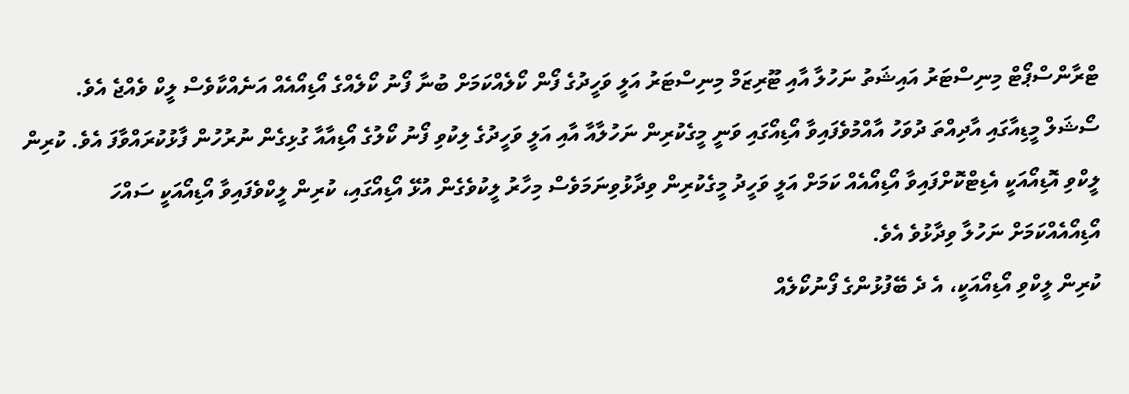ޓްރާންސްޕޯޓް މިނިސްޓަރު އައިޝަތު ނަހުލާ އާއި ޓޫރިޒަމް މިނިސްޓަރު އަލީ ވަހީދުގެ ފޯން ކޯލެއްކަމަށް ބުނާ ފޯނު ކޯލެއްގެ އޯޑިއޯއެއް އަނެއްކާވެސް ލީކް ވެއްޖެ އެވެ.
ސޯޝަލް މީޑިއާގައި އާދިއްތަ ދުވަހު އާއްމުވެފައިވާ އޯޑިއޯގައި ވަނީ މީގެކުރިން ނަހުލާއާ އާއި އަލީ ވަހީދުގެ ލިކުވި ފޯނު ކޯލުގެ އޯޑިއާއާ ގުޅިގެން ނުރުހުން ފާޅުކުރައްވާފަ އެވެ. ކުރިން ލީކްވި އޮޑިއޯއަކީ އެޑިޓްކޮށްފައިވާ އޯޑިއޯއެއް ކަމަށް އަލީ ވަހީދު މީގެކުރިން ވިދާޅުވިނަމަވެސް މިހާރު ލީކުވެގެން އުޅޭ އޯޑިއޯގައި، ކުރިން ލީކްވެފައިވާ އޯޑިއޯއަކީ ސައްހަ އޯޑިއޯއެއްކަމަށް ނަހުލާ ވިދާޅުވެ އެވެ.
ކުރިން ލީކްވި އޯޑިއޯއަކީ، އެ ދެ ބޭފުޅުންގެ ފޯނުކޯލެއް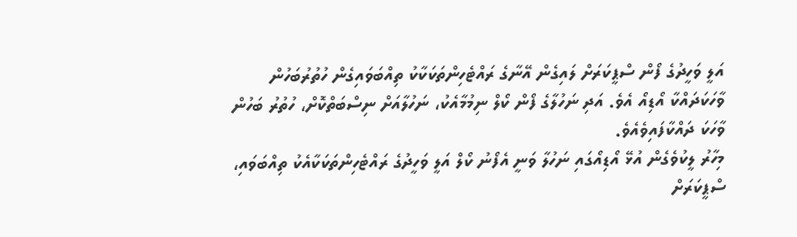އަލީ ވަހީދުގެ ފޯން ސްޕީކަރަށް ލައިގެން އޭނާގެ ރައްޓެހިންތަކަކާކު ތިއްބަވައިގެން ހުތުރުބަހުން ވާހަކަދައްކާ އޯޑިއޯ އެވެ. އަދި ނަހުލާގެ ފޯން ކޯލް ނިމުމާއެކު، ނަހުލާއަށް ނިސްބަތްކޮށް، ހުތުރު ބަހުން ވާހަކަ ދައްކާފައިވެއެވެ.
މިހާރު ލީކުވެގެން އުޅޭ އޯޑިއޯގައި ނަހުލާ ވަނީ އެފޯނު ކޯލް އަލީ ވަހީދުގެ ރައްޓެހިންތަކަކާއެކު ތިއްބަވައި، ސްޕީކަރަށް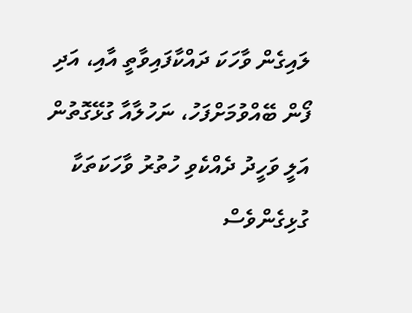ލައިގެން ވާހަކަ ދައްކާފައިވާތީ އާއި، އަދި ފޯން ބޭއްވުމަށްފަހު، ނަހުލާއާ ގުޅޭގޮތުން އަލީ ވަހީދު ދެއްކެވި ހުތުރު ވާހަކަތަކާ ގުޅިގެންވެސް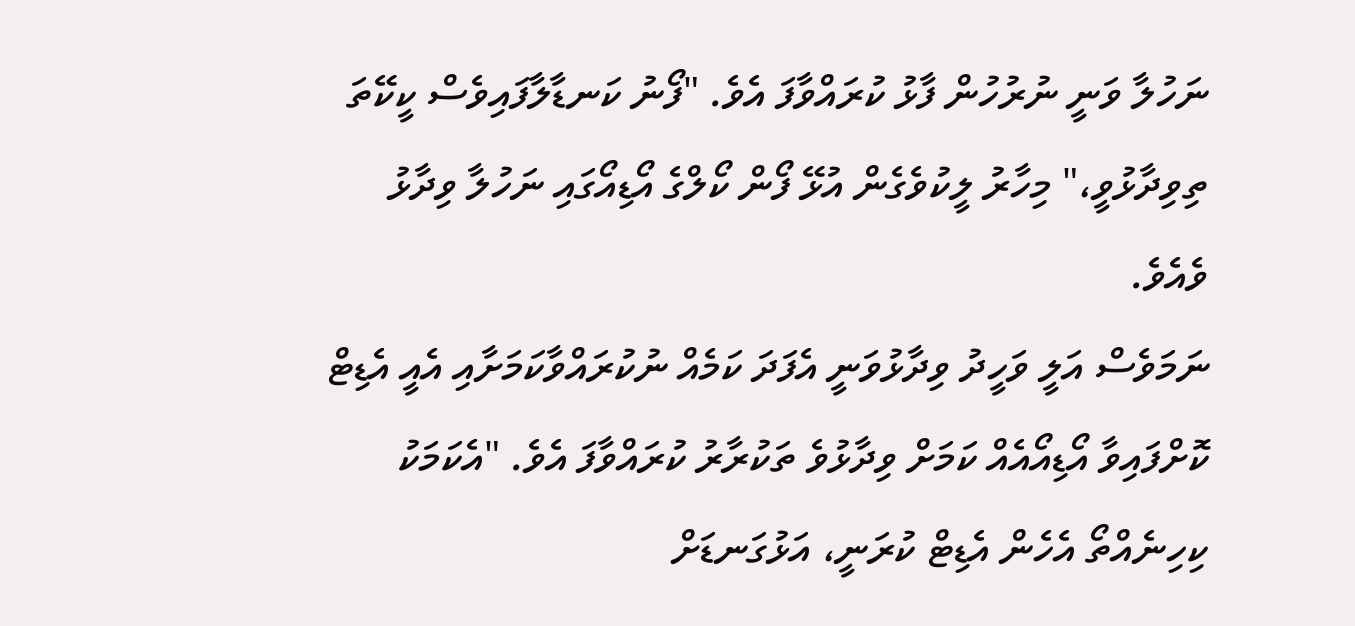ނަހުލާ ވަނީ ނުރުހުން ފާޅު ކުރައްވާފަ އެވެ. "ފޯނު ކަނޑާލާފައިވެސް ކީކޭތަ ތިވިދާޅުވީ،" މިހާރު ލީކުވެގެން އުޅޭ ފޯން ކޯލްގެ އޯޑިއޯގައި ނަހުލާ ވިދާޅު ވެއެވެ.
ނަމަވެސް އަލީ ވަހީދު ވިދާޅުވަނީ އެފަދަ ކަމެއް ނުކުރައްވާކަމަށާއި އެއީ އެޑިޓް ކޮށްފައިވާ އޯޑިއޯއެއް ކަމަށް ވިދާޅުވެ ތަކުރާރު ކުރައްވާފަ އެވެ. "އެކަމަކު ކިހިނެއްތޯ އެހެން އެޑިޓް ކުރަނީ، އަޅުގަނޑަށް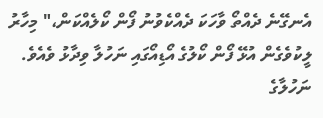އެނގޭނެ ދެއްތޯ ވާހަކަ ދެއްކެވުނު ފޯން ކޯލެއްކަން،" މިހާރު ލީކުވެގެން އުޅޭ ފޯން ކޯލުގެ އޯޑިއޯގައި ނަހުލާ ވިދާޅު ވެއެވެ.
ނަހުލާގެ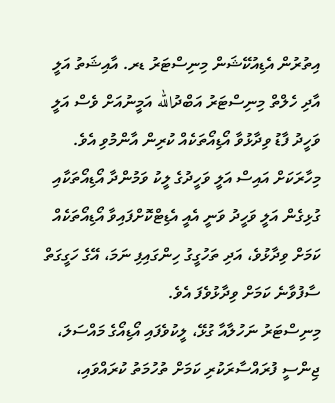އިތުރުން އެޑިއުކޭޝަން މިނިސްޓަރު ޑރ. އާއިޝަތު އަލީ އާދި ހެލްތް މިނިސްޓަރު އަބްދުالله އަމީނުއަށް ވެސް އަލީ ވަހީދު ފާޑު ވިދާޅުވާ އޯޑިއޯތަކެއް ކުރިން އާންމުވި އެވެ.
މިހާރަކަށް އައިސް އަލީ ވަހީދުގެ ލީކު ވަމުންދާ އޯޑިއޯތަކާއި ގުޅިގެން އަލީ ވަހީދު ވަނީ އެއީ އެޑިޓްކޮށްފައިވާ އޯޑިއޯތަކެއް ކަމަށް ވިދާޅުވެ، އަދި ތަހުގީގު ހިންގައިފި ނަމަ، އޭގެ ހަގީގަތް ސާފުވާނެ ކަމަށް ވިދާޅުވެފަ އެވެ.
މިނިސްޓަރު ނަހުލާއާ ގުޅޭ، ލީކުވެފައި އޯޑިއޯގެ މައްސަލަ، ޖިންސީ ފުރައްސާރަކުރި ކަމަށް ތުހުމަތު ކުރައްވައި،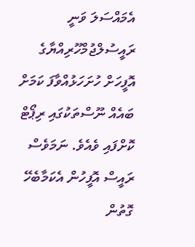އެމައްސަލަ ވަނީ ރައީސުލްޖުމްހޫރިއްޔާގެ އޮފީހަށް ހުށަހަޅުއްވާފަ ކަމަށް ބައެއް ނޫސްތަކުގައި ރިޕޯޓް ކޮށްފައި ވެއެވެ. ނަމަވެސް ރައީސް އޮފީހުން އެކަމާބެހޭ ގޮތުން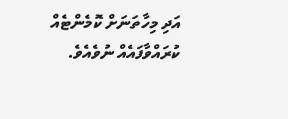އަދި މިހާތަނަށް ކޮމެންޓެއް ކުރައްވާފައެއް ނުވެއެވެ.